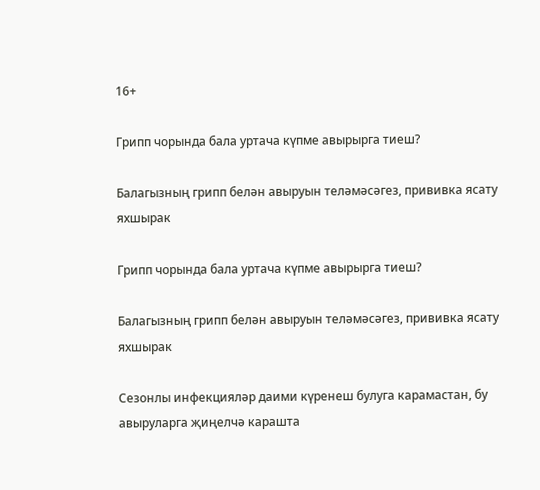16+

Грипп чорында бала уртача күпме авырырга тиеш?

Балагызның грипп белән авыруын теләмәсәгез, прививка ясату яхшырак

Грипп чорында бала уртача күпме авырырга тиеш?

Балагызның грипп белән авыруын теләмәсәгез, прививка ясату яхшырак

Сезонлы инфекцияләр даими күренеш булуга карамастан, бу авыруларга җиңелчә карашта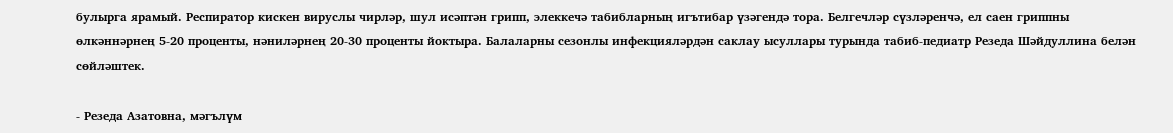булырга ярамый. Респиратор кискен вируслы чирләр, шул исәптән грипп, элеккечә табибларның игътибар үзәгендә тора. Белгечләр сүзләренчә, ел саен гриппны өлкәннәрнең 5-20 проценты, нәниләрнең 20-30 проценты йоктыра. Балаларны сезонлы инфекцияләрдән саклау ысуллары турында табиб-педиатр Резеда Шәйдуллина белән сөйләштек.

- Резеда Азатовна, мәгълүм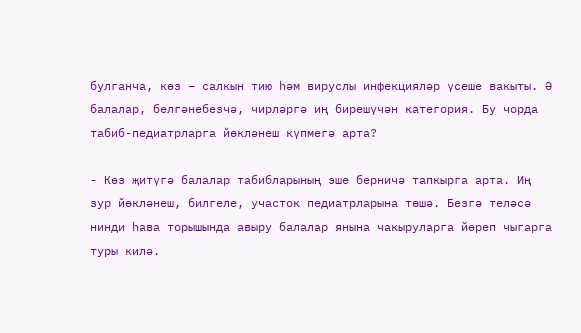булганча, көз – салкын тию һәм вируслы инфекцияләр үсеше вакыты. Ә балалар, белгәнебезчә, чирләргә иң бирешүчән категория. Бу чорда табиб-педиатрларга йөкләнеш күпмегә арта?

- Көз җитүгә балалар табибларының эше берничә тапкырга арта. Иң зур йөкләнеш, билгеле, участок педиатрларына төшә. Безгә теләсә нинди һава торышында авыру балалар янына чакыруларга йөреп чыгарга туры килә.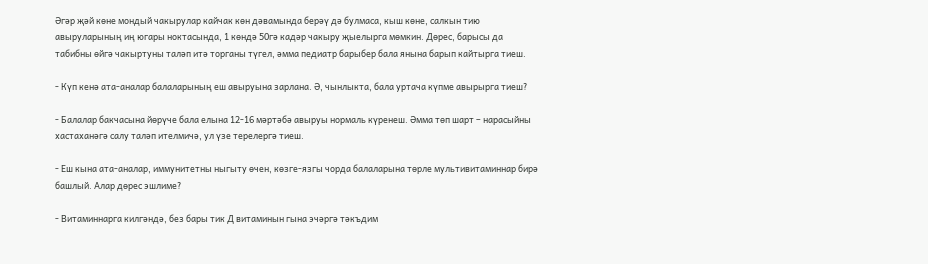Әгәр җәй көне мондый чакырулар кайчак көн дәвамында берәү дә булмаса, кыш көне, салкын тию авыруларының иң югары ноктасында, 1 көндә 50гә кадәр чакыру җыелырга мөмкин. Дөрес, барысы да табибны өйгә чакыртуны таләп итә торганы түгел, әмма педиатр барыбер бала янына барып кайтырга тиеш.

- Күп кенә ата-аналар балаларының еш авыруына зарлана. Ә, чынлыкта, бала уртача күпме авырырга тиеш?

- Балалар бакчасына йөрүче бала елына 12-16 мәртәбә авыруы нормаль күренеш. Әмма төп шарт – нарасыйны хастаханәгә салу таләп ителмичә, ул үзе терелергә тиеш.

- Еш кына ата-аналар, иммунитетны ныгыту өчен, көзге-язгы чорда балаларына төрле мультивитаминнар бирә башлый. Алар дөрес эшлиме?

- Витаминнарга килгәндә, без бары тик Д витаминын гына эчәргә тәкъдим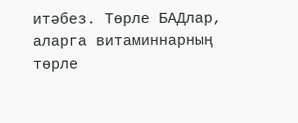итәбез. Төрле БАДлар, аларга витаминнарның төрле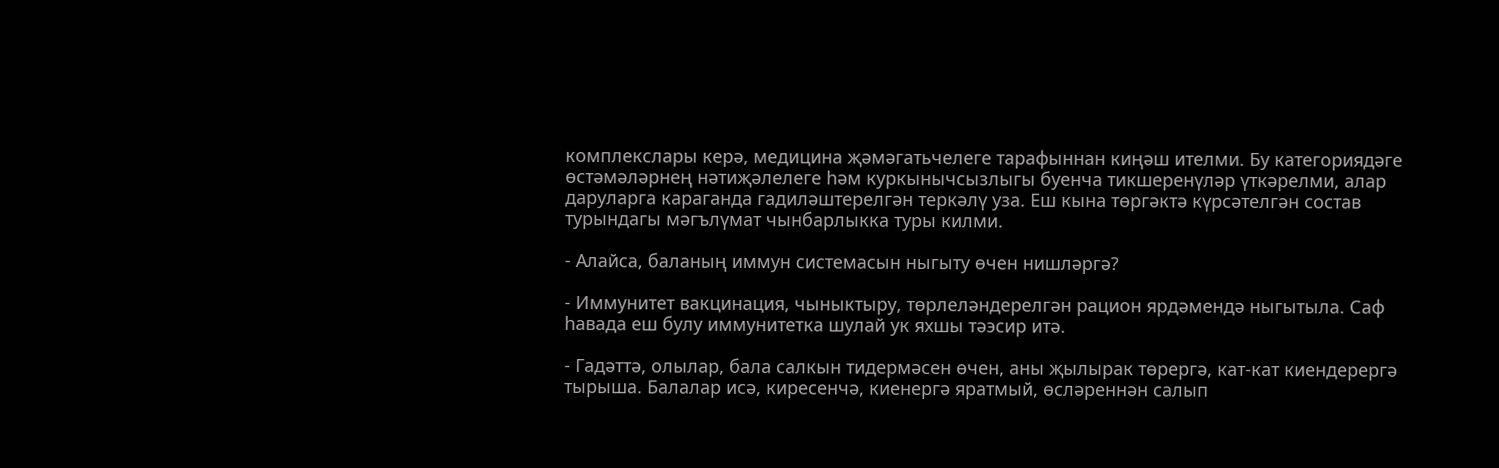комплекслары керә, медицина җәмәгатьчелеге тарафыннан киңәш ителми. Бу категориядәге өстәмәләрнең нәтиҗәлелеге һәм куркынычсызлыгы буенча тикшеренүләр үткәрелми, алар даруларга караганда гадиләштерелгән теркәлү уза. Еш кына төргәктә күрсәтелгән состав турындагы мәгълүмат чынбарлыкка туры килми.

- Алайса, баланың иммун системасын ныгыту өчен нишләргә?

- Иммунитет вакцинация, чыныктыру, төрлеләндерелгән рацион ярдәмендә ныгытыла. Саф һавада еш булу иммунитетка шулай ук яхшы тәэсир итә.

- Гадәттә, олылар, бала салкын тидермәсен өчен, аны җылырак төрергә, кат-кат киендерергә тырыша. Балалар исә, киресенчә, киенергә яратмый, өсләреннән салып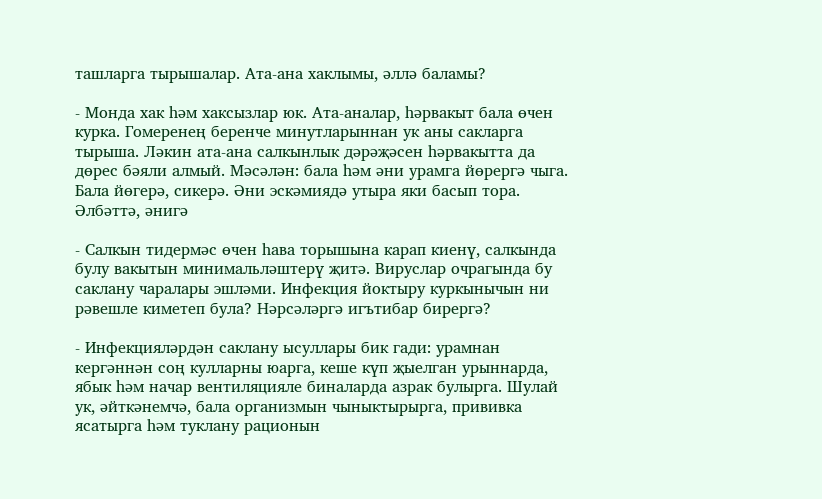ташларга тырышалар. Ата-ана хаклымы, әллә баламы?

- Монда хак һәм хаксызлар юк. Ата-аналар, һәрвакыт бала өчен курка. Гомеренең беренче минутларыннан ук аны сакларга тырыша. Ләкин ата-ана салкынлык дәрәҗәсен һәрвакытта да дөрес бәяли алмый. Мәсәлән: бала һәм әни урамга йөрергә чыга. Бала йөгерә, сикерә. Әни эскәмиядә утыра яки басып тора. Әлбәттә, әнигә

- Салкын тидермәс өчен һава торышына карап киенү, салкында булу вакытын минимальләштерү җитә. Вируслар очрагында бу саклану чаралары эшләми. Инфекция йоктыру куркынычын ни рәвешле киметеп була? Нәрсәләргә игътибар бирергә?

- Инфекцияләрдән саклану ысуллары бик гади: урамнан кергәннән соң кулларны юарга, кеше күп җыелган урыннарда, ябык һәм начар вентиляцияле биналарда азрак булырга. Шулай ук, әйткәнемчә, бала организмын чыныктырырга, прививка ясатырга һәм туклану рационын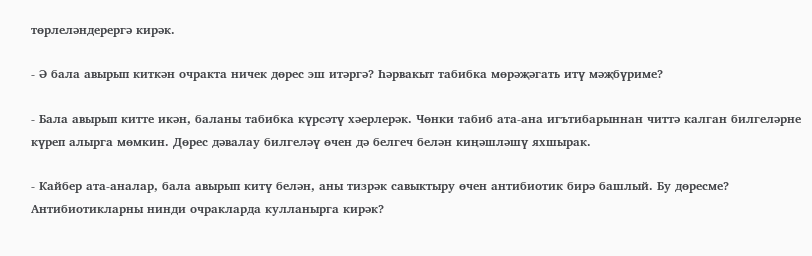төрлеләндерергә кирәк.

- Ә бала авырып киткән очракта ничек дөрес эш итәргә? Һәрвакыт табибка мөрәҗәгать итү мәҗбүриме?

- Бала авырып китте икән, баланы табибка күрсәтү хәерлерәк. Чөнки табиб ата-ана игътибарыннан читтә калган билгеләрне күреп алырга мөмкин. Дөрес дәвалау билгеләү өчен дә белгеч белән киңәшләшү яхшырак.

- Кайбер ата-аналар, бала авырып китү белән, аны тизрәк савыктыру өчен антибиотик бирә башлый. Бу дөресме? Антибиотикларны нинди очракларда кулланырга кирәк?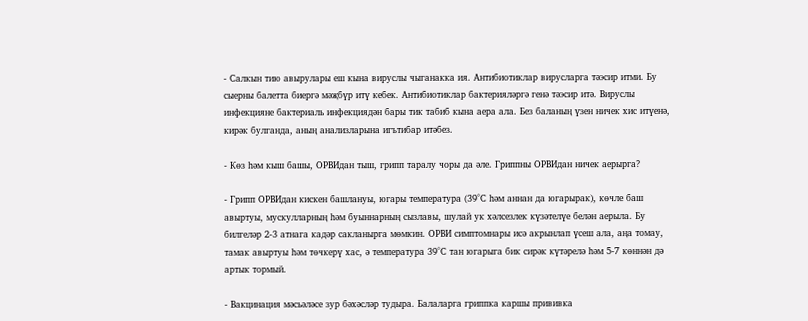- Салкын тию авырулары еш кына вируслы чыганакка ия. Антибиотиклар вирусларга тәэсир итми. Бу сыерны балетта биергә мәҗбүр итү кебек. Антибиотиклар бактерияләргә генә тәэсир итә. Вируслы инфекцияне бактериаль инфекциядән бары тик табиб кына аера ала. Без баланың үзен ничек хис итүенә, кирәк булганда, аның анализларына игътибар итәбез.

- Көз һәм кыш башы, ОРВИдан тыш, грипп таралу чоры да әле. Гриппны ОРВИдан ничек аерырга?

- Грипп ОРВИдан кискен башлануы, югары температура (39°С һәм аннан да югарырак), көчле баш авыртуы, мускулларның һәм буыннарның сызлавы, шулай ук хәлсезлек күзәтелүе белән аерыла. Бу билгеләр 2-3 атнага кадәр сакланырга мөмкин. ОРВИ симптомнары исә акрынлап үсеш ала, аңа томау, тамак авыртуы һәм төчкерү хас, ә температура 39°С тан югарыга бик сирәк күтәрелә һәм 5-7 көннән дә артык тормый.

- Вакцинация мәсьәләсе зур бәхәсләр тудыра. Балаларга гриппка каршы прививка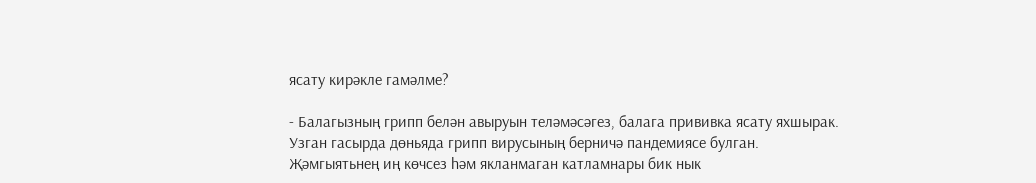ясату кирәкле гамәлме?

- Балагызның грипп белән авыруын теләмәсәгез, балага прививка ясату яхшырак. Узган гасырда дөньяда грипп вирусының берничә пандемиясе булган. Җәмгыятьнең иң көчсез һәм якланмаган катламнары бик нык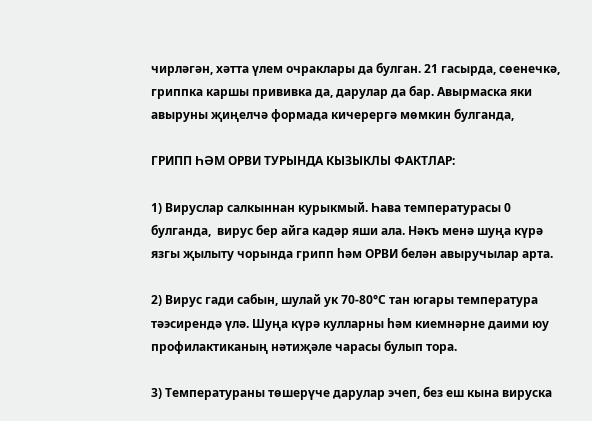чирләгән, хәтта үлем очраклары да булган. 21 гасырда, сөенечкә, гриппка каршы прививка да, дарулар да бар. Авырмаска яки авыруны җиңелчә формада кичерергә мөмкин булганда,

ГРИПП ҺӘМ ОРВИ ТУРЫНДА КЫЗЫКЛЫ ФАКТЛАР:

1) Вируслар салкыннан курыкмый. Һава температурасы 0 булганда,  вирус бер айга кадәр яши ала. Нәкъ менә шуңа күрә язгы җылыту чорында грипп һәм ОРВИ белән авыручылар арта.

2) Вирус гади сабын, шулай ук 70-80°С тан югары температура тәэсирендә үлә. Шуңа күрә кулларны һәм киемнәрне даими юу профилактиканың нәтиҗәле чарасы булып тора.

3) Температураны төшерүче дарулар эчеп, без еш кына вируска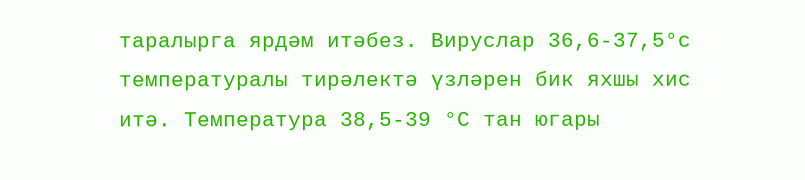таралырга ярдәм итәбез. Вируслар 36,6-37,5°с температуралы тирәлектә үзләрен бик яхшы хис итә. Температура 38,5-39 °С тан югары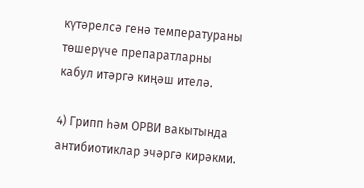күтәрелсә генә температураны төшерүче препаратларны кабул итәргә киңәш ителә.

4) Грипп һәм ОРВИ вакытында антибиотиклар эчәргә кирәкми.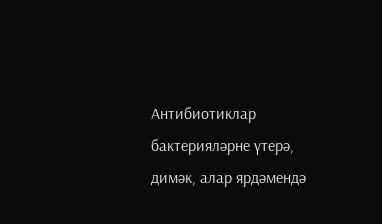Антибиотиклар бактерияләрне үтерә, димәк, алар ярдәмендә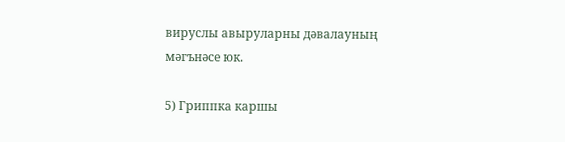вируслы авыруларны дәвалауның мәгънәсе юк.

5) Гриппка каршы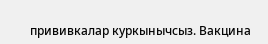прививкалар куркынычсыз. Вакцина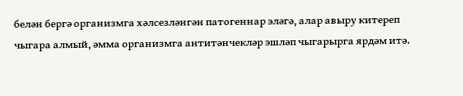белән бергә организмга хәлсезләнгән патогеннар эләгә, алар авыру китереп чыгара алмый, әмма организмга антитәнчекләр эшләп чыгарырга ярдәм итә.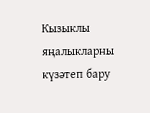Кызыклы яңалыкларны күзәтеп бару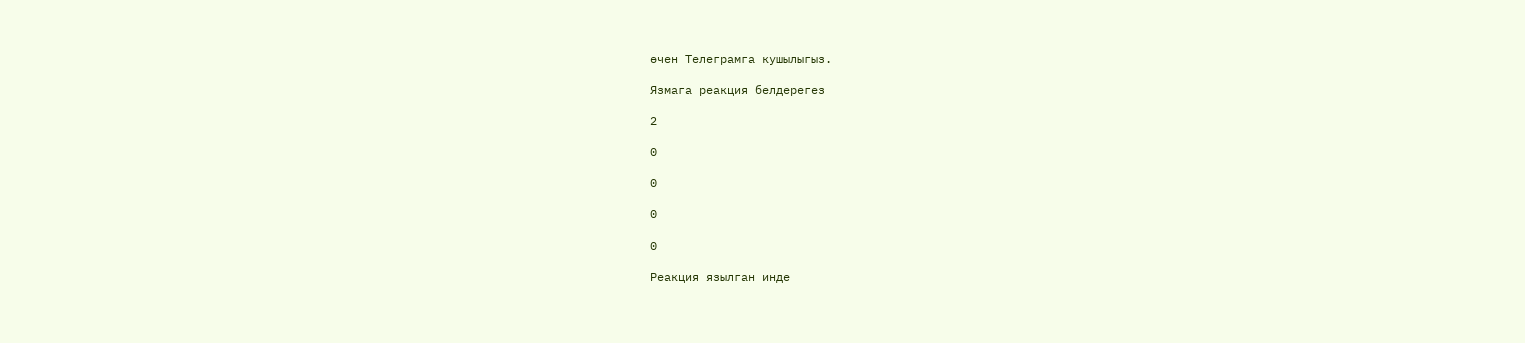өчен Телеграмга кушылыгыз.

Язмага реакция белдерегез

2

0

0

0

0

Реакция язылган инде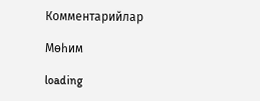Комментарийлар

Мөһим

loading